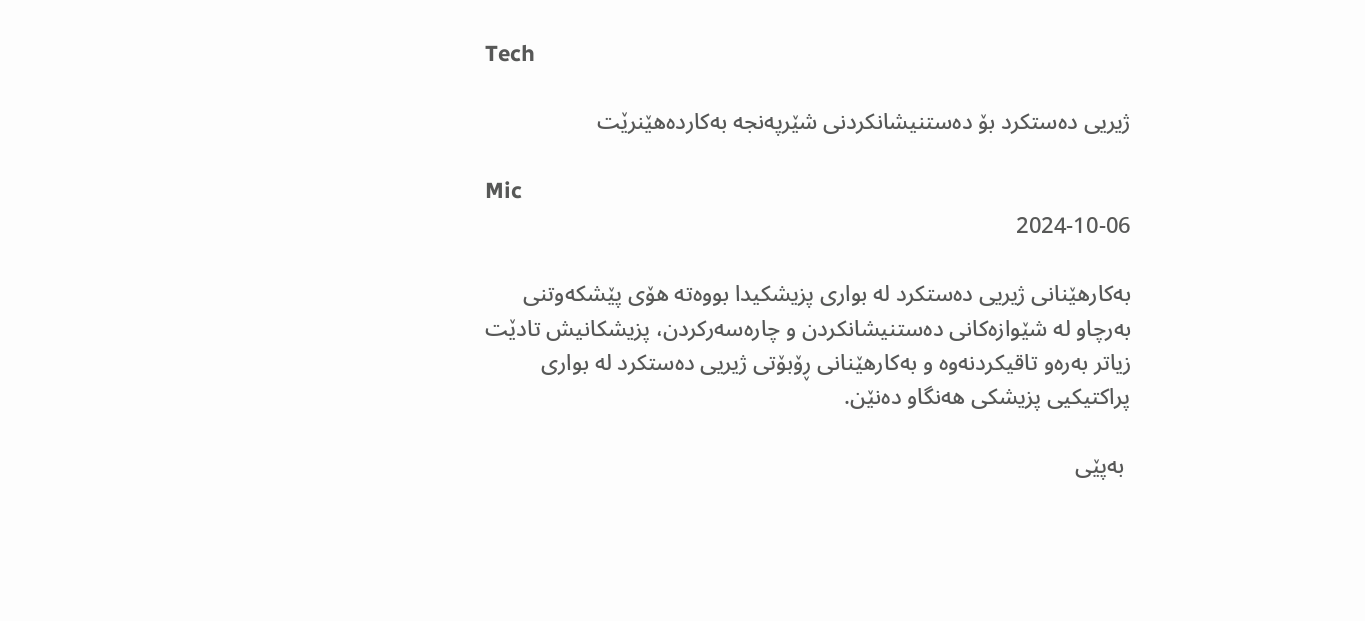Tech

ژیریی دەستکرد بۆ دەستنیشانکردنی شێرپەنجە بەکاردەهێنرێت

Mic
2024-10-06

بەکارهێنانی ژیریی دەستکرد لە بواری پزیشکیدا بووەتە هۆی پێشکەوتنی بەرچاو لە شێوازەکانی دەستنیشانکردن و چارەسەرکردن، پزیشکانیش تادێت زیاتر بەرەو تاقیکردنەوە و بەکارهێنانی ڕۆبۆتی ژیریی دەستکرد لە بواری پراکتیکیی پزیشکی هەنگاو دەنێن.

 بەپێی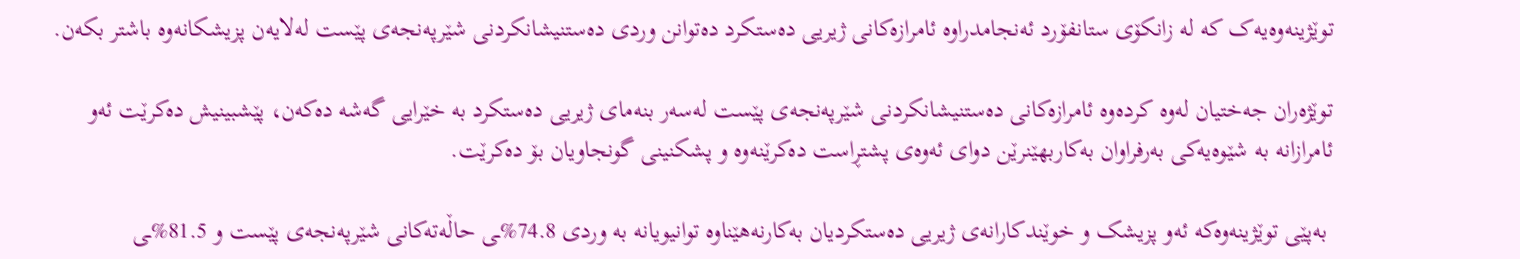توێژینەوەیەک کە لە زانکۆی ستانفۆرد ئەنجامدراوە ئامرازەکانی ژیریی دەستکرد دەتوانن وردی دەستنیشانکردنی شێرپەنجەی پێست لەلایەن پزیشکانەوە باشتر بکەن.

توێژەران جەختیان لەوە کردەوە ئامرازەکانی دەستنیشانکردنی شێرپەنجەی پێست لەسەر بنەمای ژیریی دەستکرد بە خێرایی گەشە دەکەن، پێشبینیش دەکرێت ئەو ئامرازانە بە شێوەیەکی بەرفراوان بەکاربهێنرێن دوای ئەوەی پشتڕاست دەکرێنەوە و پشکنینی گونجاویان بۆ دەکرێت.

 بەپێی توێژینەوەکە ئەو پزیشک و خوێندکارانەی ژیریی دەستکردیان بەکارنەهێناوە توانیویانە بە وردی 74.8%ـی حاڵەتەکانی شێرپەنجەی پێست و 81.5%ـی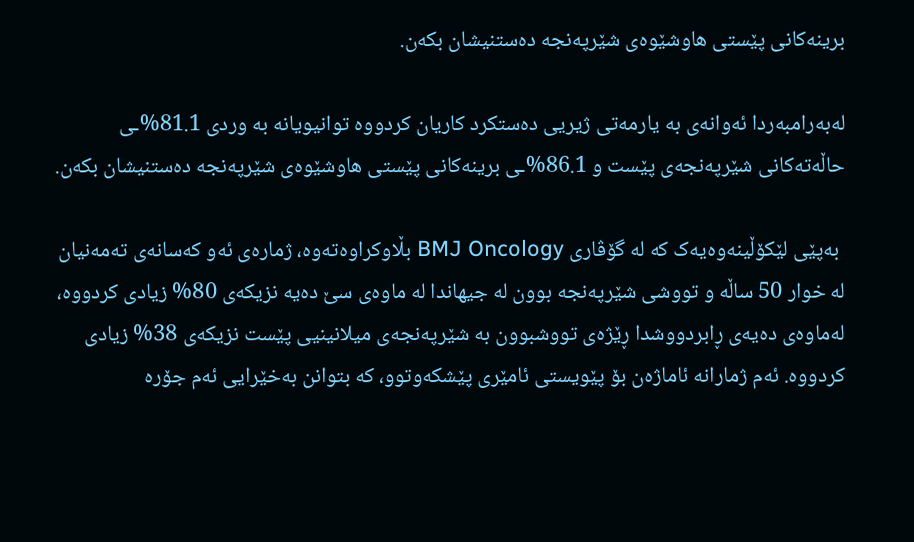برینەکانی پێستی هاوشێوەی شێرپەنجە دەستنیشان بکەن.

لەبەرامبەردا ئەوانەی بە یارمەتی ژیریی دەستکرد کاریان کردووە توانیویانە بە وردی 81.1%ـی حاڵەتەکانی شێرپەنجەی پێست و 86.1%ـی برینەکانی پێستی هاوشێوەی شێرپەنجە دەستنیشان بکەن.

 بەپێی لێکۆڵینەوەیەک کە لە گۆڤاری BMJ Oncology بڵاوکراوەتەوە، ژمارەی ئەو کەسانەی تەمەنیان لە خوار 50 ساڵە و تووشی شێرپەنجە بوون لە جیهاندا لە ماوەی سێ دەیە نزیکەی 80% زیادی کردووە، لەماوەی دەیەی ڕابردووشدا ڕێژەی تووشبوون بە شێرپەنجەی میلانینیی پێست نزیکەی 38% زیادی کردووە. ئەم ژمارانە ئاماژەن بۆ پێویستی ئامێری پێشکەوتوو، کە بتوانن بەخێرایی ئەم جۆرە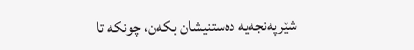شێرپەنجەیە دەستنیشان بکەن، چونکە تا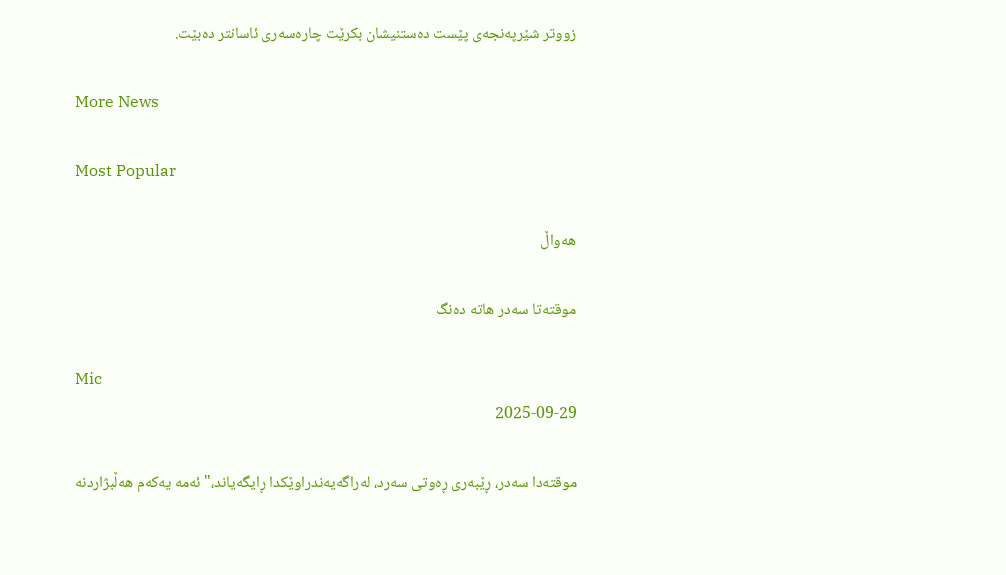زووتر شێرپەنجەی پێست دەستنیشان بکرێت چارەسەری ئاسانتر دەبێت.

More News

Most Popular

هەواڵ

موقتەتا سەدر هاتە دەنگ

Mic
2025-09-29

موقتەدا سەدر، ڕێبەری ڕەوتی سەرد، لەراگەیەندراوێكدا ڕایگەیاند،"ئەمە یەکەم ھەڵبژاردنە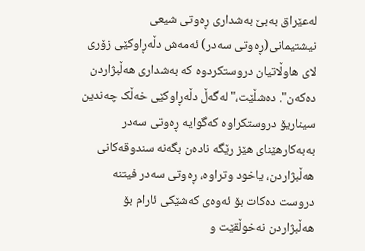لەعێراق بەبێ بەشداری ڕەوتی شیعی نیشتیمانی(ڕەوتی سەدر) ئەمەش دڵەڕاوکێی زۆری لای ھاوڵاتیان دروستکردوە کە بەشداری ھەڵبژاردن دەکەن". دەشڵێت،" لەگەڵ دڵەڕاوکێی خەڵک چەندین سیناریۆ دروستکراوە کەگوایە ڕەوتی سەدر بەبەکارھێنای ھێز رێگە نادەن بگەنە سندوقەکانی ھەڵبژاردن، یاخود وتراوە، ڕەوتی سەدر فیتنە دروست دەکات بۆ ئەوەی کەشێکی ئارام بۆ ھەڵبژاردن نەخوڵقێت و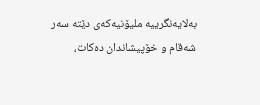بەلایەنگرییە ملیۆنیەکەی دێتە سەر شەقام و خۆپیشاندان دەکات،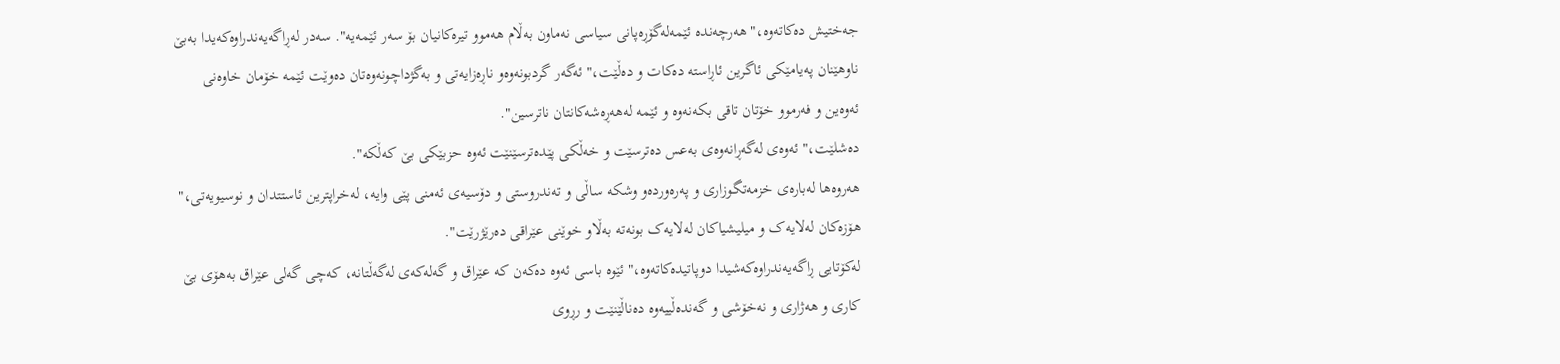جەختیش دەكاتەوە،" ھەرچەندە ئێمەلەگۆڕەپانی سیاسی نەماون بەڵام ھەموو تیرەکانیان بۆ سەر ئێمەیە". سەدر لەڕاگەیەندراوەكەیدا بەبێ ناوهێنان پەیامێكی ئاگرین ئاڕاستە دەكات و دەڵێت،" ئەگەر گردبونەوەو ناڕەزایەتی و بەگژداچونەوەتان دەوێت ئێمە خۆمان خاوەنی ئەوەین و فەرموو خۆتان تاقی بکەنەوە و ئێمە لەھەڕەشەکانتان ناترسین".
دەشلێت،" ئەوەی لەگەڕانەوەی بەعس دەترسێت و خەڵکی پێدەترسێنێت ئەوە حزبێکی بێ کەڵکە".
ھەروەھا لەبارەی خزمەتگوزاری و پەرەوردەو وشکە ساڵی و تەندروستی و دۆسیەی ئەمنی پێی وایە، لەخراپترین ئاستتدان و نوسیویەتی،" ھۆزەکان لەلایەک و میلیشیاکان لەلایەک بونەتە بەڵاو خوێنی عێراقی دەرێژرێت".
لەكۆتایی ڕاگەیەندراوەكەشیدا دوپاتیدەكاتەوە،" ئێوە باسی ئەوە دەکەن کە عێراق و گەلەکەی لەگەڵتانە، کەچی گەلی عێراق بەھۆی بێ کاری و ھەژاری و نەخۆشی و گەندەڵییەوە دەناڵێنێت و رڕوی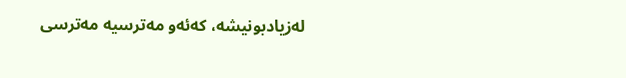لەزیادبونیشە، كەئەو مەترسیە مەترسی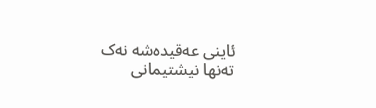ئاینی عەقیدەشە نەک تەنھا نیشتیمانی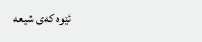ئێوە کەی شیعە